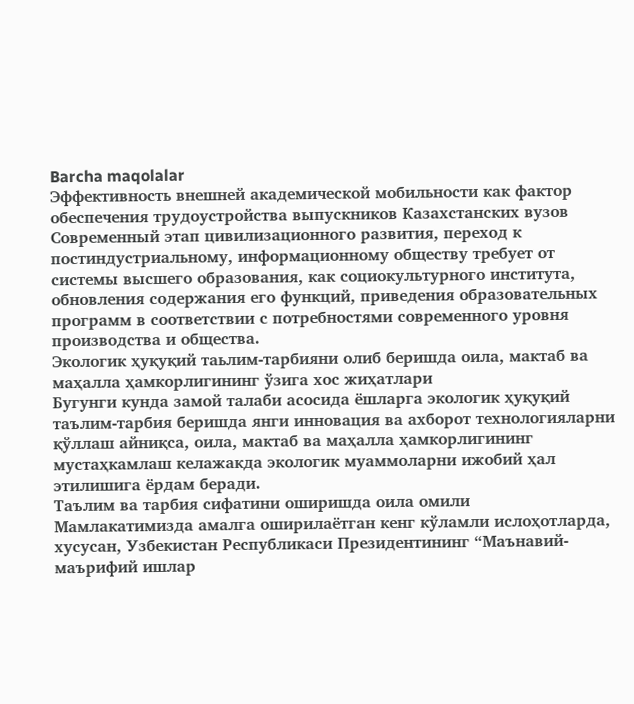Barcha maqolalar
Эффективность внешней академической мобильности как фактор обеспечения трудоустройства выпускников Казахстанских вузов
Современный этап цивилизационного развития, переход к постиндустриальному, информационному обществу требует от системы высшего образования, как социокультурного института, обновления содержания его функций, приведения образовательных программ в соответствии с потребностями современного уровня производства и общества.
Экологик ҳуқуқий таьлим-тарбияни олиб беришда оила, мактаб ва маҳалла ҳамкорлигининг ўзига хос жиҳатлари
Бугунги кунда замой талаби асосида ёшларга экологик ҳуқуқий таълим-тарбия беришда янги инновация ва ахборот технологияларни қўллаш айниқса, оила, мактаб ва маҳалла ҳамкорлигининг мустаҳкамлаш келажакда экологик муаммоларни ижобий ҳал этилишига ёрдам беради.
Таълим ва тарбия сифатини оширишда оила омили
Мамлакатимизда амалга оширилаётган кенг кўламли ислоҳотларда, хусусан, Узбекистан Республикаси Президентининг “Маънавий-маърифий ишлар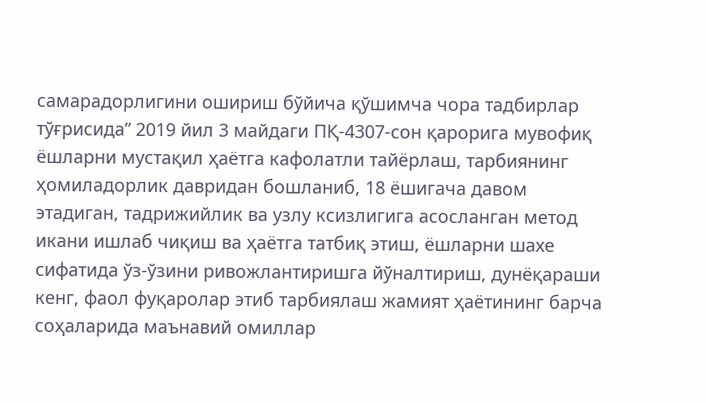самарадорлигини ошириш бўйича қўшимча чора тадбирлар тўғрисида” 2019 йил 3 майдаги ПҚ-4307-сон қарорига мувофиқ ёшларни мустақил ҳаётга кафолатли тайёрлаш, тарбиянинг ҳомиладорлик давридан бошланиб, 18 ёшигача давом этадиган, тадрижийлик ва узлу ксизлигига асосланган метод икани ишлаб чиқиш ва ҳаётга татбиқ этиш, ёшларни шахе сифатида ўз-ўзини ривожлантиришга йўналтириш, дунёқараши кенг, фаол фуқаролар этиб тарбиялаш жамият ҳаётининг барча соҳаларида маънавий омиллар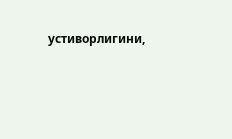устиворлигини,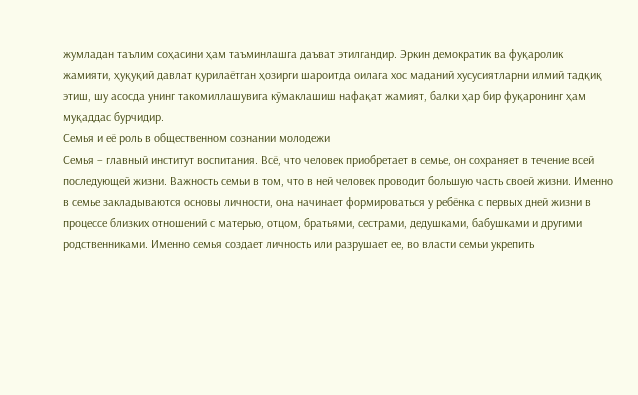жумладан таълим соҳасини ҳам таъминлашга даъват этилгандир. Эркин демократик ва фуқаролик жамияти, ҳуқуқий давлат қурилаётган ҳозирги шароитда оилага хос маданий хусусиятларни илмий тадқиқ этиш, шу асосда унинг такомиллашувига кўмаклашиш нафақат жамият, балки ҳар бир фуқаронинг ҳам муқаддас бурчидир.
Семья и её роль в общественном сознании молодежи
Семья – главный институт воспитания. Всё, что человек приобретает в семье, он сохраняет в течение всей последующей жизни. Важность семьи в том, что в ней человек проводит большую часть своей жизни. Именно в семье закладываются основы личности, она начинает формироваться у ребёнка с первых дней жизни в процессе близких отношений с матерью, отцом, братьями, сестрами, дедушками, бабушками и другими родственниками. Именно семья создает личность или разрушает ее, во власти семьи укрепить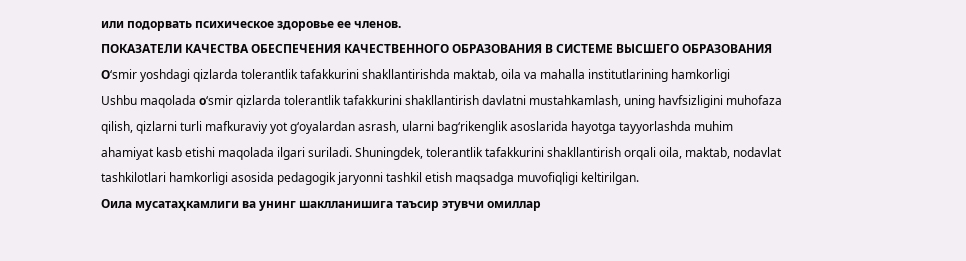или подорвать психическое здоровье ее членов.
ПОКАЗАТЕЛИ КАЧЕСТВА ОБЕСПЕЧЕНИЯ КАЧЕСТВЕННОГО ОБРАЗОВАНИЯ В СИСТЕМЕ ВЫСШЕГО ОБРАЗОВАНИЯ
О‘smir yoshdagi qizlarda tolerantlik tafakkurini shakllantirishda maktab, oila va mahalla institutlarining hamkorligi
Ushbu maqolada о‘smir qizlarda tolerantlik tafakkurini shakllantirish davlatni mustahkamlash, uning havfsizligini muhofaza qilish, qizlarni turli mafkuraviy yot g‘oyalardan asrash, ularni bag‘rikenglik asoslarida hayotga tayyorlashda muhim ahamiyat kasb etishi maqolada ilgari suriladi. Shuningdek, tolerantlik tafakkurini shakllantirish orqali oila, maktab, nodavlat tashkilotlari hamkorligi asosida pedagogik jaryonni tashkil etish maqsadga muvofiqligi keltirilgan.
Оила мусатаҳкамлиги ва унинг шаклланишига таъсир этувчи омиллар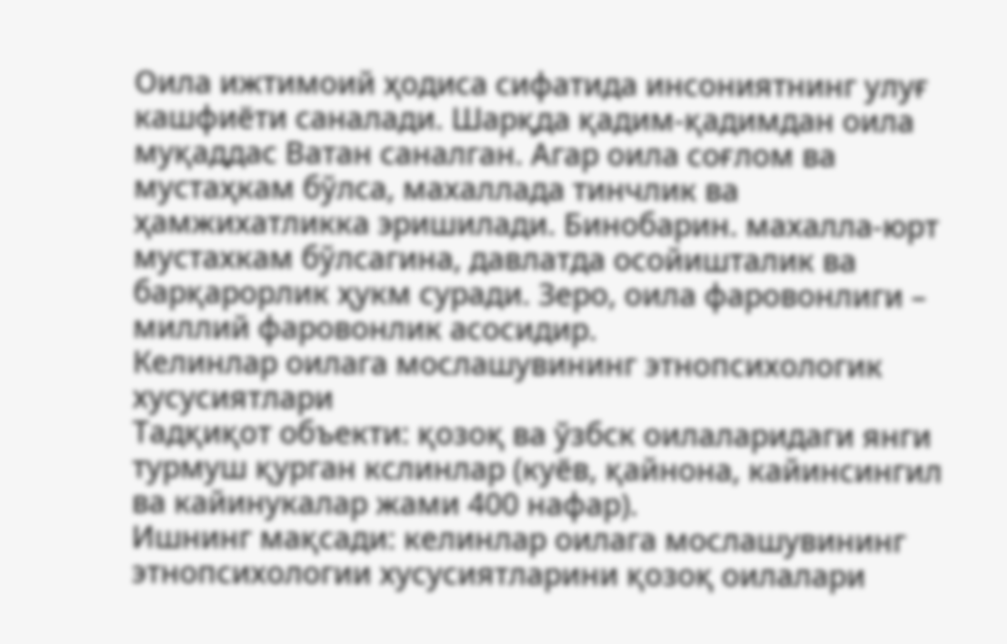Оила ижтимоий ҳодиса сифатида инсониятнинг улуғ кашфиёти саналади. Шарқда қадим-қадимдан оила муқаддас Ватан саналган. Агар оила соғлом ва мустаҳкам бўлса, махаллада тинчлик ва ҳамжихатликка эришилади. Бинобарин. махалла-юрт мустахкам бўлсагина, давлатда осойишталик ва барқарорлик ҳукм суради. Зеро, оила фаровонлиги – миллий фаровонлик асосидир.
Келинлар оилага мослашувининг этнопсихологик хусусиятлари
Тадқиқот объекти: қозоқ ва ўзбск оилаларидаги янги турмуш қурган кслинлар (куёв, қайнона, кайинсингил ва кайинукалар жами 400 нафар).
Ишнинг мақсади: келинлар оилага мослашувининг этнопсихологии хусусиятларини қозоқ оилалари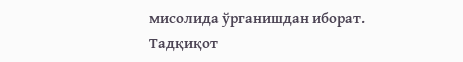мисолида ўрганишдан иборат.
Тадқиқот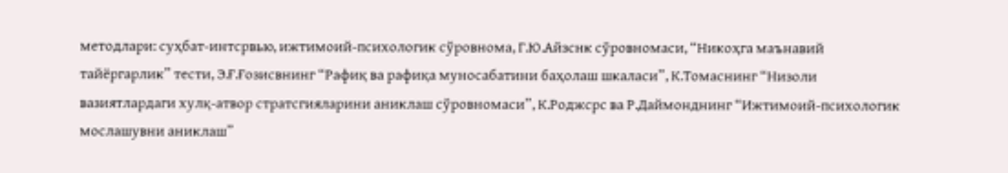методлари: суҳбат-интсрвью, ижтимоий-психологик сўровнома, Г.Ю.Айзснк сўровномаси, “Никоҳга маънавий тайёргарлик” тести, Э.Ғ.Ғозисвнинг “Рафиқ ва рафиқа муносабатини баҳолаш шкаласи”, К.Томаснинг “Низоли вазиятлардаги хулқ-атвор стратсгияларини аниклаш сўровномаси”, К.Роджсрс ва Р.Даймонднинг “Ижтимоий-психологик мослашувни аниклаш”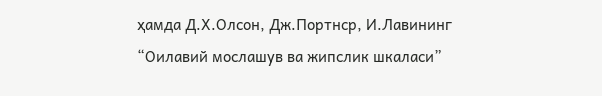ҳамда Д.Х.Олсон, Дж.Портнср, И.Лавининг “Оилавий мослашув ва жипслик шкаласи”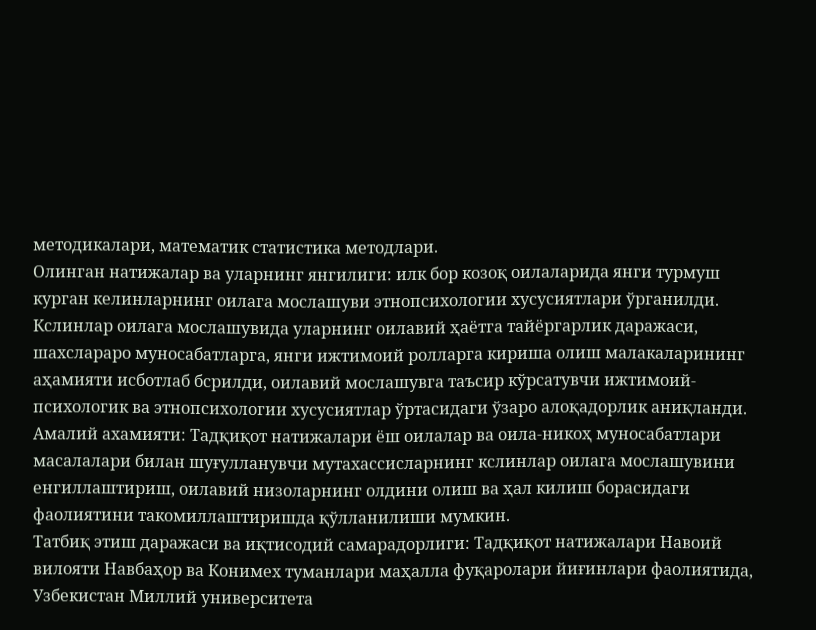методикалари, математик статистика методлари.
Олинган натижалар ва уларнинг янгилиги: илк бор козоқ оилаларида янги турмуш курган келинларнинг оилага мослашуви этнопсихологии хусусиятлари ўрганилди. Кслинлар оилага мослашувида уларнинг оилавий ҳаётга тайёргарлик даражаси, шахслараро муносабатларга, янги ижтимоий ролларга кириша олиш малакаларининг аҳамияти исботлаб бсрилди, оилавий мослашувга таъсир кўрсатувчи ижтимоий-психологик ва этнопсихологии хусусиятлар ўртасидаги ўзаро алоқадорлик аниқланди.
Амалий ахамияти: Тадқиқот натижалари ёш оилалар ва оила-никоҳ муносабатлари масалалари билан шуғулланувчи мутахассисларнинг кслинлар оилага мослашувини енгиллаштириш, оилавий низоларнинг олдини олиш ва ҳал килиш борасидаги фаолиятини такомиллаштиришда қўлланилиши мумкин.
Татбиқ этиш даражаси ва иқтисодий самарадорлиги: Тадқиқот натижалари Навоий вилояти Навбаҳор ва Конимех туманлари маҳалла фуқаролари йиғинлари фаолиятида, Узбекистан Миллий университета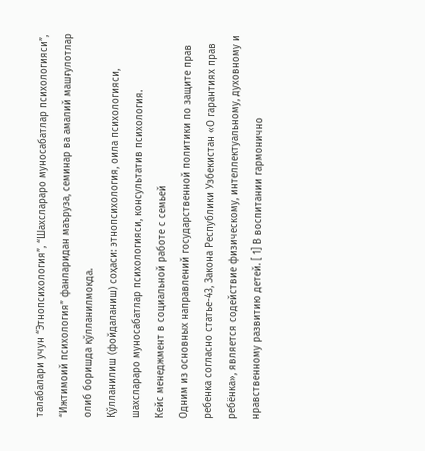талабалари учун “Этнопсихология”, “Шахслараро муносабатлар психологияси”, “Ижтимоий психология” фанларидан маъруза, семинар ва амалий машғулотлар олиб боришда қўлланилмокда.
Қўлланилиш (фойдаланиш) соҳаси: этнопсихология, оила психологияси, шахслараро муносабатлар психологияси, консультатив психология.
Кейс менеджмент в социальной работе с семьей
Одним из основных направлений государственной политики по защите прав ребенка согласно статье-43, Закона Республики Узбекистан «О гарантиях прав ребёнка», является содействие физическому, интеллектуальному, духовному и нравственному развитию детей. [ 1] В воспитании гармонично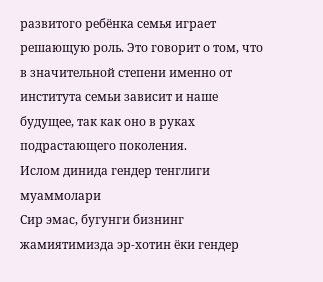развитого ребёнка семья играет решающую роль. Это говорит о том, что в значительной степени именно от института семьи зависит и наше будущее, так как оно в руках подрастающего поколения.
Ислом динида гендер тенглиги муаммолари
Сир эмас, бугунги бизнинг жамиятимизда эр-хотин ёки гендер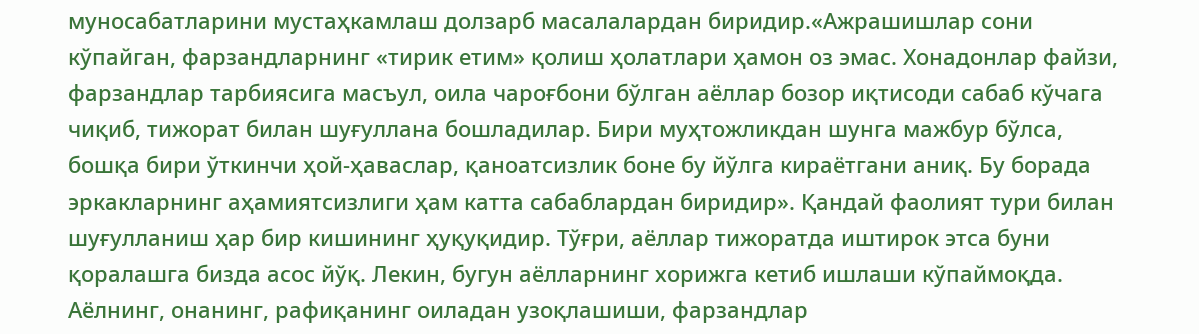муносабатларини мустаҳкамлаш долзарб масалалардан биридир.«Ажрашишлар сони кўпайган, фарзандларнинг «тирик етим» қолиш ҳолатлари ҳамон оз эмас. Хонадонлар файзи, фарзандлар тарбиясига масъул, оила чароғбони бўлган аёллар бозор иқтисоди сабаб кўчага чиқиб, тижорат билан шуғуллана бошладилар. Бири муҳтожликдан шунга мажбур бўлса, бошқа бири ўткинчи ҳой-ҳаваслар, қаноатсизлик боне бу йўлга кираётгани аниқ. Бу борада эркакларнинг аҳамиятсизлиги ҳам катта сабаблардан биридир». Қандай фаолият тури билан шуғулланиш ҳар бир кишининг ҳуқуқидир. Тўғри, аёллар тижоратда иштирок этса буни қоралашга бизда асос йўқ. Лекин, бугун аёлларнинг хорижга кетиб ишлаши кўпаймоқда. Аёлнинг, онанинг, рафиқанинг оиладан узоқлашиши, фарзандлар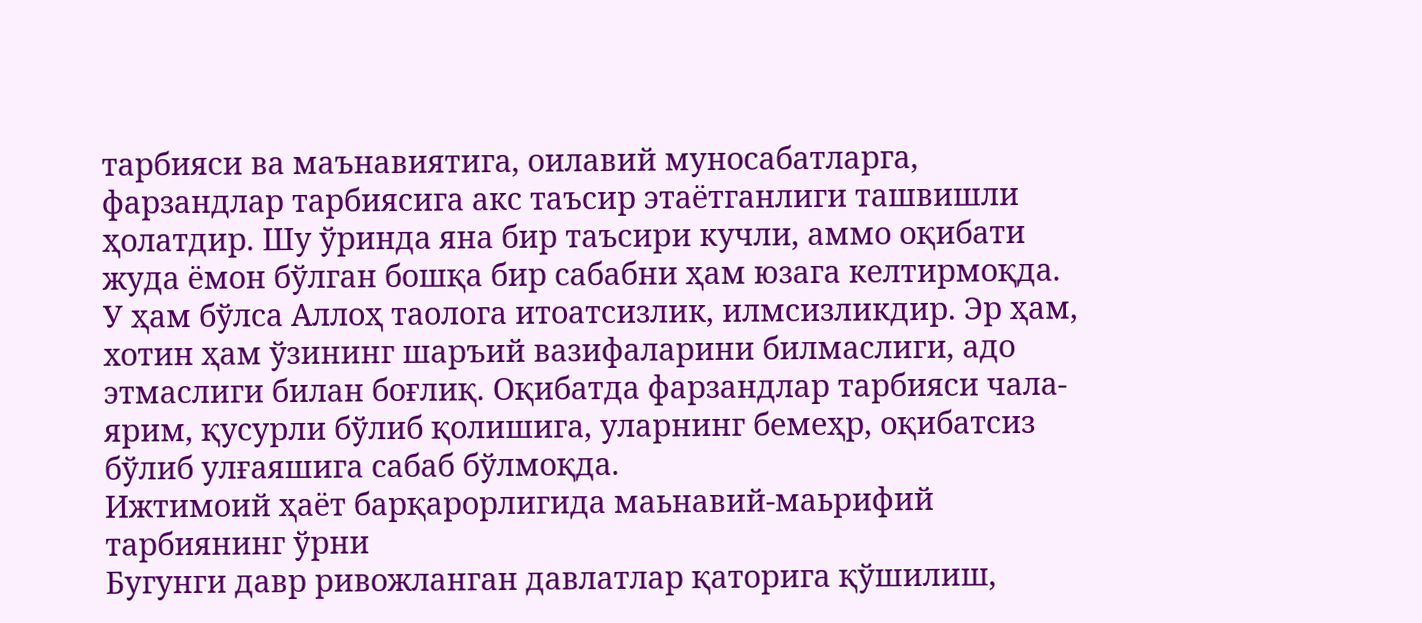тарбияси ва маънавиятига, оилавий муносабатларга, фарзандлар тарбиясига акс таъсир этаётганлиги ташвишли ҳолатдир. Шу ўринда яна бир таъсири кучли, аммо оқибати жуда ёмон бўлган бошқа бир сабабни ҳам юзага келтирмоқда. У ҳам бўлса Аллоҳ таолога итоатсизлик, илмсизликдир. Эр ҳам, хотин ҳам ўзининг шаръий вазифаларини билмаслиги, адо этмаслиги билан боғлиқ. Оқибатда фарзандлар тарбияси чала-ярим, қусурли бўлиб қолишига, уларнинг бемеҳр, оқибатсиз бўлиб улғаяшига сабаб бўлмоқда.
Ижтимоий ҳаёт барқарорлигида маьнавий-маьрифий тарбиянинг ўрни
Бугунги давр ривожланган давлатлар қаторига қўшилиш,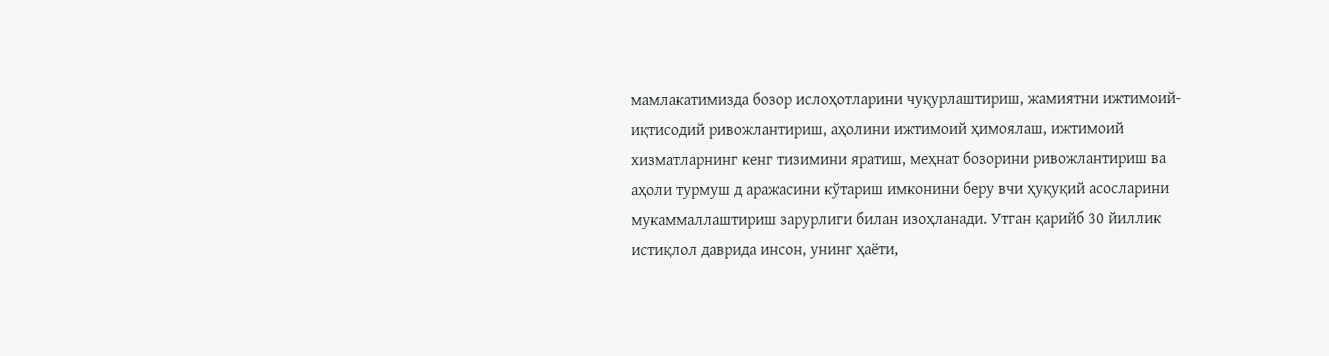мамлакатимизда бозор ислоҳотларини чуқурлаштириш, жамиятни ижтимоий-иқтисодий ривожлантириш, аҳолини ижтимоий ҳимоялаш, ижтимоий хизматларнинг кенг тизимини яратиш, меҳнат бозорини ривожлантириш ва аҳоли турмуш д аражасини кўтариш имконини беру вчи ҳуқуқий асосларини мукаммаллаштириш зарурлиги билан изоҳланади. Утган қарийб 30 йиллик истиқлол даврида инсон, унинг ҳаёти,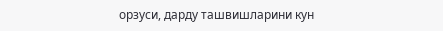орзуси, дарду ташвишларини кун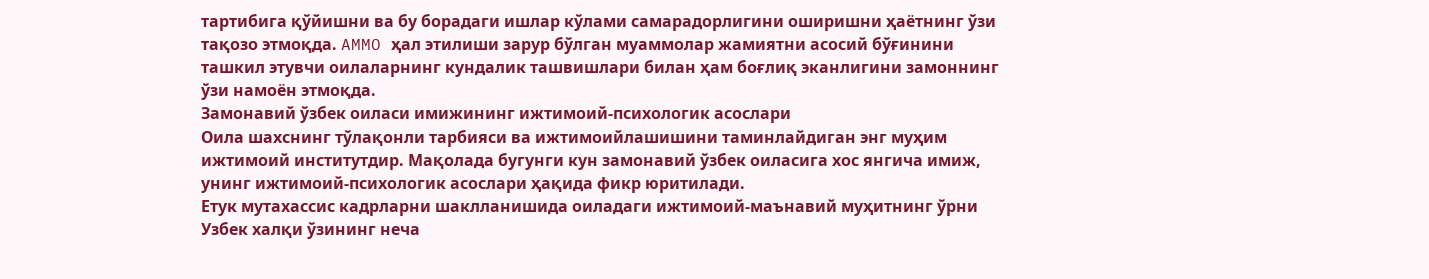тартибига қўйишни ва бу борадаги ишлар кўлами самарадорлигини оширишни ҳаётнинг ўзи тақозо этмоқда. AMMO ҳал этилиши зарур бўлган муаммолар жамиятни асосий бўғинини ташкил этувчи оилаларнинг кундалик ташвишлари билан ҳам боғлиқ эканлигини замоннинг ўзи намоён этмоқда.
Замонавий ўзбек оиласи имижининг ижтимоий-психологик асослари
Оила шахснинг тўлақонли тарбияси ва ижтимоийлашишини таминлайдиган энг муҳим ижтимоий институтдир. Мақолада бугунги кун замонавий ўзбек оиласига хос янгича имиж, унинг ижтимоий-психологик асослари ҳақида фикр юритилади.
Етук мутахассис кадрларни шаклланишида оиладаги ижтимоий-маънавий муҳитнинг ўрни
Узбек халқи ўзининг неча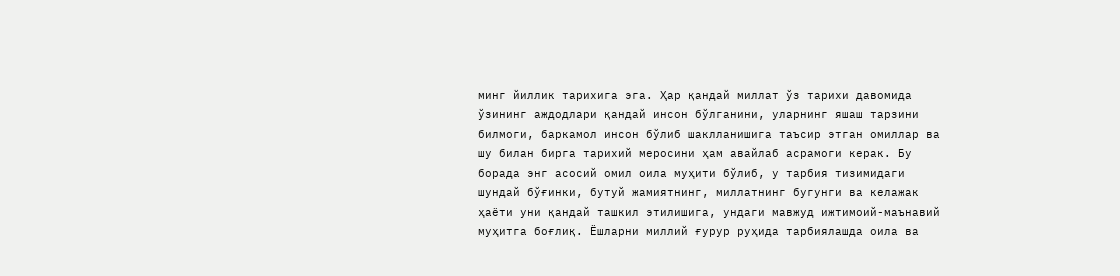минг йиллик тарихига эга. Ҳар қандай миллат ўз тарихи давомида ўзининг аждодлари қандай инсон бўлганини, уларнинг яшаш тарзини билмоги, баркамол инсон бўлиб шаклланишига таъсир этган омиллар ва шу билан бирга тарихий меросини ҳам авайлаб асрамоги керак. Бу борада энг асосий омил оила муҳити бўлиб, у тарбия тизимидаги шундай бўғинки, бутуй жамиятнинг, миллатнинг бугунги ва келажак ҳаёти уни қандай ташкил этилишига, ундаги мавжуд ижтимоий-маънавий муҳитга боғлиқ. Ёшларни миллий ғурур руҳида тарбиялашда оила ва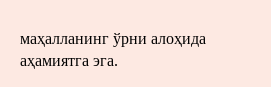маҳалланинг ўрни алоҳида аҳамиятга эга.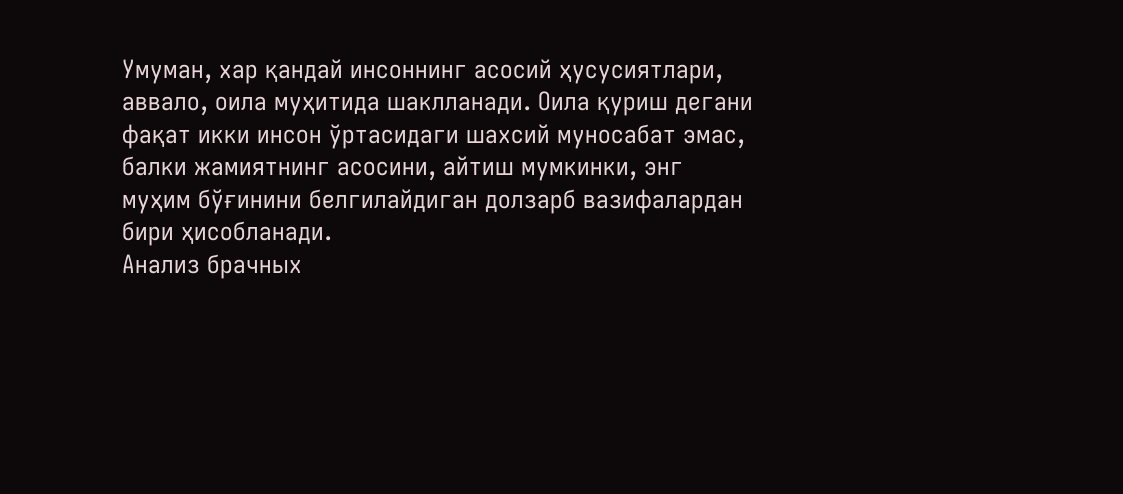Умуман, хар қандай инсоннинг асосий ҳусусиятлари, аввало, оила муҳитида шаклланади. Оила қуриш дегани фақат икки инсон ўртасидаги шахсий муносабат эмас, балки жамиятнинг асосини, айтиш мумкинки, энг муҳим бўғинини белгилайдиган долзарб вазифалардан бири ҳисобланади.
Анализ брачных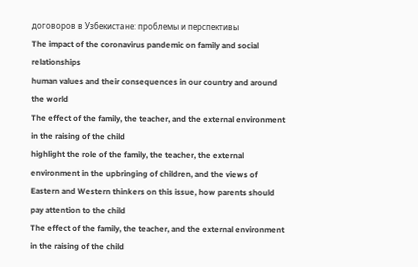договоров в Узбекистане: проблемы и перспективы
The impact of the coronavirus pandemic on family and social relationships
human values and their consequences in our country and around the world
The effect of the family, the teacher, and the external environment in the raising of the child
highlight the role of the family, the teacher, the external environment in the upbringing of children, and the views of Eastern and Western thinkers on this issue, how parents should pay attention to the child
The effect of the family, the teacher, and the external environment in the raising of the child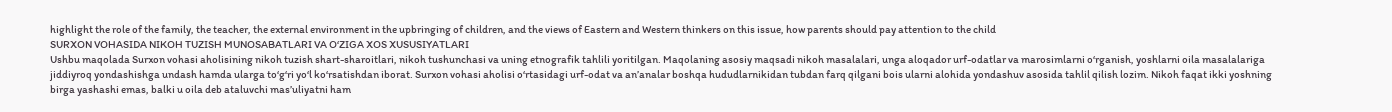highlight the role of the family, the teacher, the external environment in the upbringing of children, and the views of Eastern and Western thinkers on this issue, how parents should pay attention to the child
SURXON VOHASIDA NIKOH TUZISH MUNOSABATLARI VA O‘ZIGA XOS XUSUSIYATLARI
Ushbu maqolada Surxon vohasi aholisining nikoh tuzish shart-sharoitlari, nikoh tushunchasi va uning etnografik tahlili yoritilgan. Maqolaning asosiy maqsadi nikoh masalalari, unga aloqador urf-odatlar va marosimlarni o‘rganish, yoshlarni oila masalalariga jiddiyroq yondashishga undash hamda ularga to‘g‘ri yo‘l ko‘rsatishdan iborat. Surxon vohasi aholisi o‘rtasidagi urf-odat va an’analar boshqa hududlarnikidan tubdan farq qilgani bois ularni alohida yondashuv asosida tahlil qilish lozim. Nikoh faqat ikki yoshning birga yashashi emas, balki u oila deb ataluvchi mas’uliyatni ham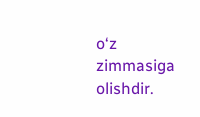o‘z zimmasiga olishdir.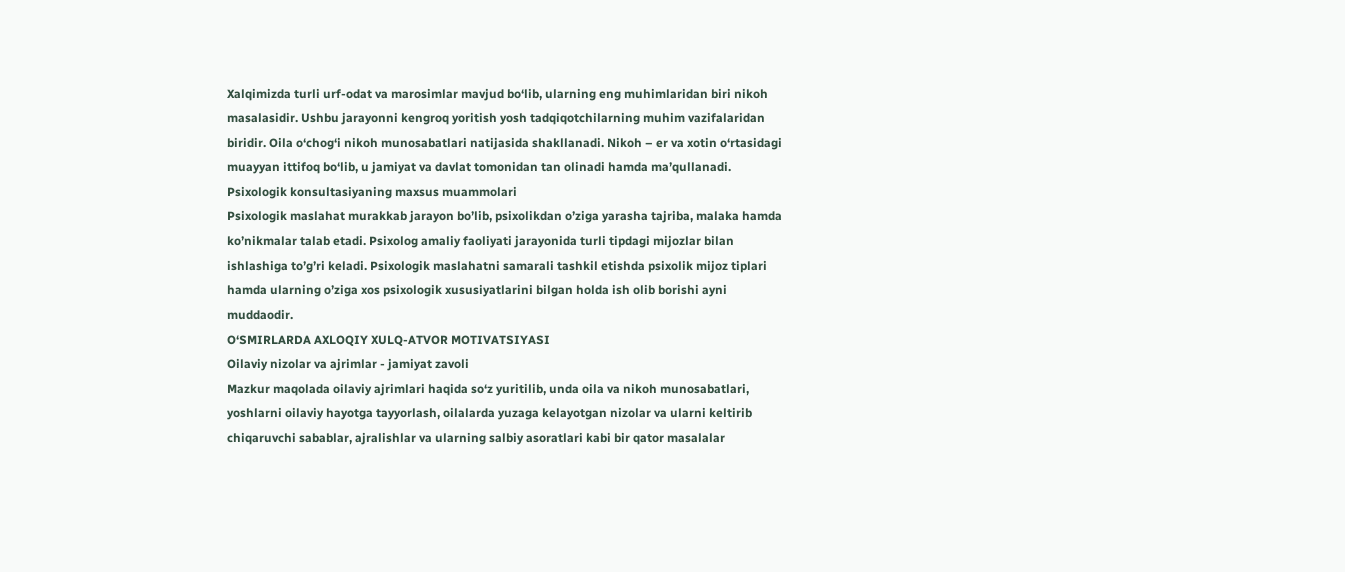Xalqimizda turli urf-odat va marosimlar mavjud bo‘lib, ularning eng muhimlaridan biri nikoh masalasidir. Ushbu jarayonni kengroq yoritish yosh tadqiqotchilarning muhim vazifalaridan biridir. Oila o‘chog‘i nikoh munosabatlari natijasida shakllanadi. Nikoh – er va xotin o‘rtasidagi muayyan ittifoq bo‘lib, u jamiyat va davlat tomonidan tan olinadi hamda ma’qullanadi.
Psixologik konsultasiyaning maxsus muammolari
Psixologik maslahat murakkab jarayon bo’lib, psixolikdan o’ziga yarasha tajriba, malaka hamda ko’nikmalar talab etadi. Psixolog amaliy faoliyati jarayonida turli tipdagi mijozlar bilan ishlashiga to’g’ri keladi. Psixologik maslahatni samarali tashkil etishda psixolik mijoz tiplari hamda ularning o’ziga xos psixologik xususiyatlarini bilgan holda ish olib borishi ayni muddaodir.
O‘SMIRLARDA AXLOQIY XULQ-ATVOR MOTIVATSIYASI
Oilaviy nizolar va ajrimlar - jamiyat zavoli
Mazkur maqolada oilaviy ajrimlari haqida so‘z yuritilib, unda oila va nikoh munosabatlari, yoshlarni oilaviy hayotga tayyorlash, oilalarda yuzaga kelayotgan nizolar va ularni keltirib chiqaruvchi sabablar, ajralishlar va ularning salbiy asoratlari kabi bir qator masalalar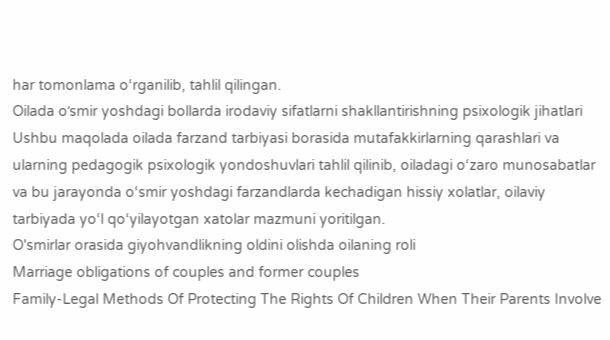har tomonlama o‘rganilib, tahlil qilingan.
Oilada oʻsmir yoshdagi bollarda irodaviy sifatlarni shakllantirishning psixologik jihatlari
Ushbu maqolada oilada farzand tarbiyasi borasida mutafakkirlarning qarashlari va ularning pedagogik psixologik yondoshuvlari tahlil qilinib, oiladagi o‘zaro munosabatlar va bu jarayonda o‘smir yoshdagi farzandlarda kechadigan hissiy xolatlar, oilaviy tarbiyada yo‘l qo‘yilayotgan xatolar mazmuni yoritilgan.
O'smirlar orasida giyohvandlikning oldini olishda oilaning roli
Marriage obligations of couples and former couples
Family-Legal Methods Of Protecting The Rights Of Children When Their Parents Involve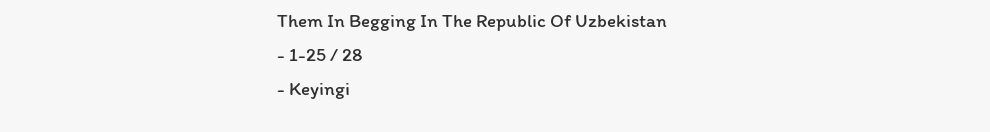Them In Begging In The Republic Of Uzbekistan
- 1-25 / 28
- Keyingi